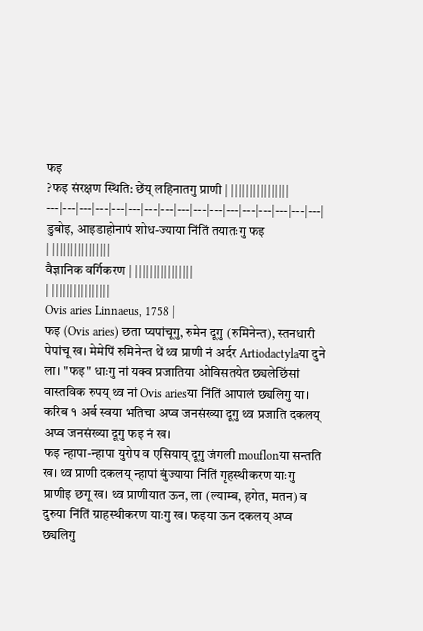फइ
?फइ संरक्षण स्थिति: छेंय् लहिनातगु प्राणी | ||||||||||||||||
---|---|---|---|---|---|---|---|---|---|---|---|---|---|---|---|---|
डुबोइ, आइडाहोनापं शोध-ज्याया निंतिं तयातःगु फइ
| ||||||||||||||||
वैज्ञानिक वर्गिकरण | ||||||||||||||||
| ||||||||||||||||
Ovis aries Linnaeus, 1758 |
फइ (Ovis aries) छता प्यपांचूगु, रुमेन दूगु (रुमिनेन्त), स्तनधारी पेपांचू ख। मेमेपिं रुमिनेन्त थें थ्व प्राणी नं अर्दर Artiodactylaया दुने ला। "फइ" धाःगु नां यक्व प्रजातिया ओविसतयेत छ्यलेछिंसां वास्तविक रुपय् थ्व नां Ovis ariesया निंतिं आपालं छ्यलिगु या। करिब १ अर्ब स्वया भतिचा अप्व जनसंख्या दूगु थ्व प्रजाति दकलय् अप्व जनसंख्या दूगु फइ नं ख।
फइ न्हापा-न्हापा युरोप व एसियाय् दूगु जंगली mouflonया सन्तति ख। थ्व प्राणी दकलय् न्हापां बुंज्याया निंतिं गृहस्थीकरण याःगु प्राणीइ छगू ख। थ्व प्राणीयात ऊन, ला (ल्याम्ब, हगेत, मतन) व दुरुया निंतिं ग्राहस्थीकरण याःगु ख। फइया ऊन दकलय् अप्व छ्यलिगु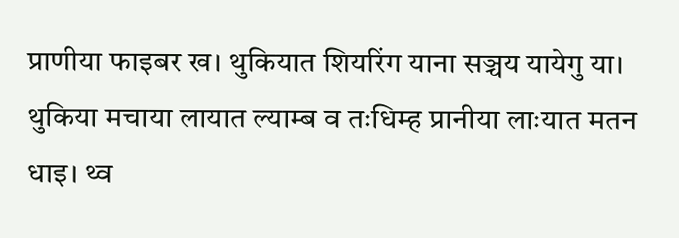प्राणीया फाइबर ख। थुकियात शियरिंग याना सञ्चय यायेगु या। थुकिया मचाया लायात ल्याम्ब व तःधिम्ह प्रानीया लाःयात मतन धाइ। थ्व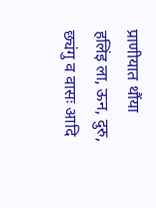प्राणीयात थौंया हलिंइ ला, ऊन, दुरु, छ्यंगु व वासः आदि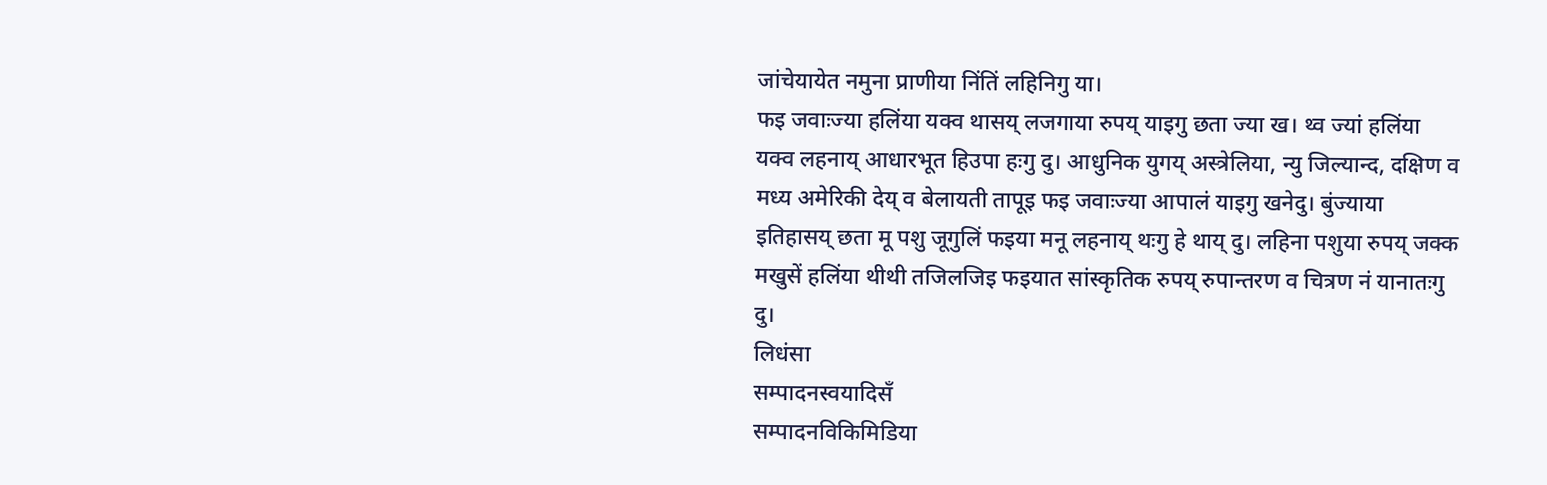जांचेयायेत नमुना प्राणीया निंतिं लहिनिगु या।
फइ जवाःज्या हलिंया यक्व थासय् लजगाया रुपय् याइगु छता ज्या ख। थ्व ज्यां हलिंया यक्व लहनाय् आधारभूत हिउपा हःगु दु। आधुनिक युगय् अस्त्रेलिया, न्यु जिल्यान्द, दक्षिण व मध्य अमेरिकी देय् व बेलायती तापूइ फइ जवाःज्या आपालं याइगु खनेदु। बुंज्याया इतिहासय् छता मू पशु जूगुलिं फइया मनू लहनाय् थःगु हे थाय् दु। लहिना पशुया रुपय् जक्क मखुसें हलिंया थीथी तजिलजिइ फइयात सांस्कृतिक रुपय् रुपान्तरण व चित्रण नं यानातःगु दु।
लिधंसा
सम्पादनस्वयादिसँ
सम्पादनविकिमिडिया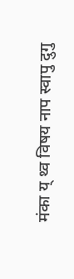मंका य् थ्व विषय नाप स्वापु दुगु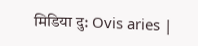मिडिया दु: Ovis aries |